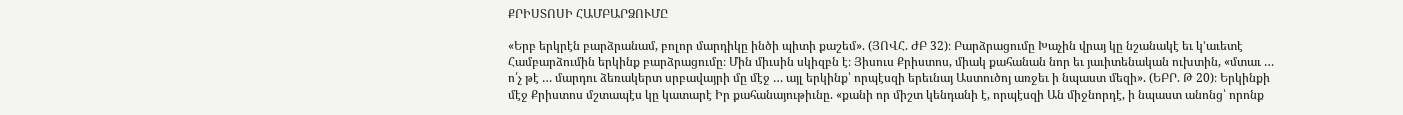ՔՐԻՍՏՈՍԻ ՀԱՄԲԱՐՁՈՒՄԸ

«Երբ երկրէն բարձրանամ, բոլոր մարդիկը ինծի պիտի քաշեմ». (ՅՈՎՀ. ԺԲ 32)։ Բարձրացումը Խաչին վրայ կը նշանակէ եւ կ՚աւետէ Համբարձումին երկինք բարձրացումը։ Մին միւսին սկիզբն է։ Յիսուս Քրիստոս, միակ քահանան նոր եւ յաւիտենական ուխտին, «մտաւ … ո՛չ թէ … մարդու ձեռակերտ սրբավայրի մը մէջ … այլ երկինք՝ որպէսզի երեւնայ Աստուծոյ առջեւ ի նպաստ մեզի». (ԵԲՐ. Թ 20)։ Երկինքի մէջ Քրիստոս մշտապէս կը կատարէ Իր քահանայութիւնը. «քանի որ միշտ կենդանի է, որպէսզի Ան միջնորդէ, ի նպաստ անոնց՝ որոնք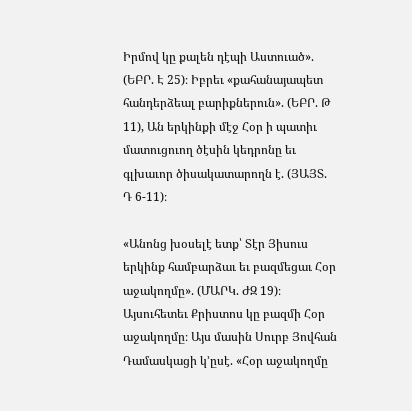Իրմով կը քալեն դէպի Աստուած». (ԵԲՐ. Է 25)։ Իբրեւ «քահանայապետ հանդերձեալ բարիքներուն». (ԵԲՐ. Թ 11), Ան երկինքի մէջ Հօր ի պատիւ մատուցուող ծէսին կեդրոնը եւ գլխաւոր ծիսակատարողն է. (ՅԱՅՏ. Դ 6-11)։

«Անոնց խօսելէ ետք՝ Տէր Յիսուս երկինք համբարձաւ եւ բազմեցաւ Հօր աջակողմը». (ՄԱՐԿ. ԺԶ 19)։ Այսուհետեւ Քրիստոս կը բազմի Հօր աջակողմը։ Այս մասին Սուրբ Յովհան Դամասկացի կ՚ըսէ. «Հօր աջակողմը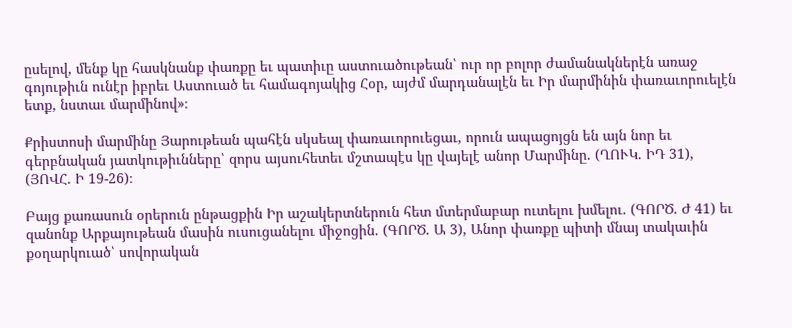ըսելով, մենք կը հասկնանք փառքը եւ պատիւը աստուածութեան՝ ուր որ բոլոր ժամանակներէն առաջ գոյութիւն ունէր իբրեւ Աստուած եւ համագոյակից Հօր, այժմ մարդանալէն եւ Իր մարմինին փառաւորուելէն ետք, նստաւ մարմինով»։

Քրիստոսի մարմինը Յարութեան պահէն սկսեալ փառաւորուեցաւ, որուն ապացոյցն են այն նոր եւ գերբնական յատկութիւնները՝ զորս այսուհետեւ մշտապէս կը վայելէ անոր Մարմինը. (ՂՈՒԿ. ԻԴ 31), (ՅՈՎՀ. Ի 19-26)։

Բայց քառասուն օրերուն ընթացքին Իր աշակերտներուն հետ մտերմաբար ուտելու խմելու. (ԳՈՐԾ. Ժ 41) եւ զանոնք Արքայութեան մասին ուսուցանելու միջոցին. (ԳՈՐԾ. Ա 3), Անոր փառքը պիտի մնայ տակաւին քօղարկուած՝ սովորական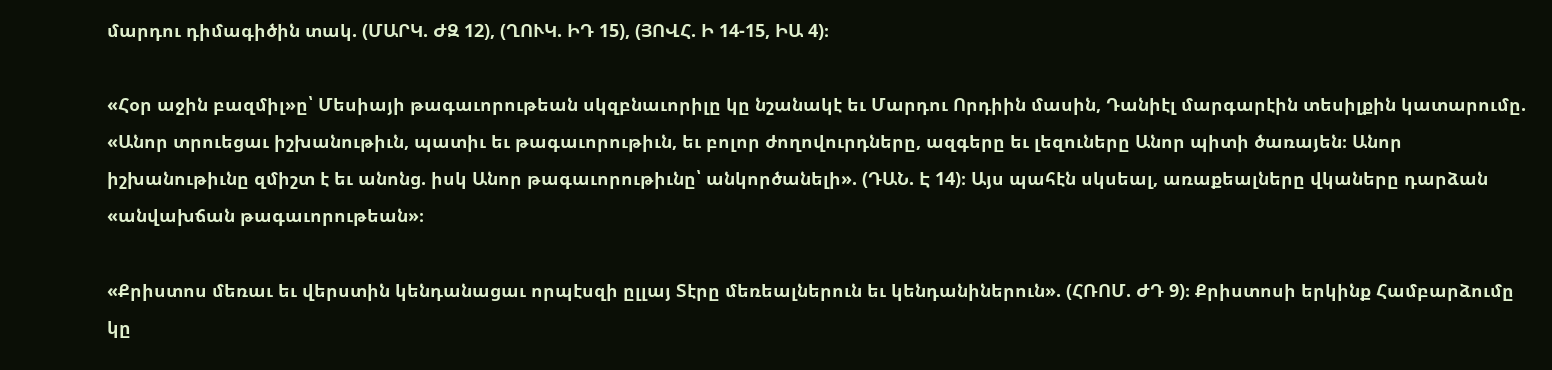մարդու դիմագիծին տակ. (ՄԱՐԿ. ԺԶ 12), (ՂՈՒԿ. ԻԴ 15), (ՅՈՎՀ. Ի 14-15, ԻԱ 4)։

«Հօր աջին բազմիլ»ը՝ Մեսիայի թագաւորութեան սկզբնաւորիլը կը նշանակէ եւ Մարդու Որդիին մասին, Դանիէլ մարգարէին տեսիլքին կատարումը. «Անոր տրուեցաւ իշխանութիւն, պատիւ եւ թագաւորութիւն, եւ բոլոր ժողովուրդները, ազգերը եւ լեզուները Անոր պիտի ծառայեն։ Անոր իշխանութիւնը զմիշտ է եւ անոնց. իսկ Անոր թագաւորութիւնը՝ անկործանելի». (ԴԱՆ. Է 14)։ Այս պահէն սկսեալ, առաքեալները վկաները դարձան «անվախճան թագաւորութեան»։

«Քրիստոս մեռաւ եւ վերստին կենդանացաւ որպէսզի ըլլայ Տէրը մեռեալներուն եւ կենդանիներուն». (ՀՌՈՄ. ԺԴ 9)։ Քրիստոսի երկինք Համբարձումը կը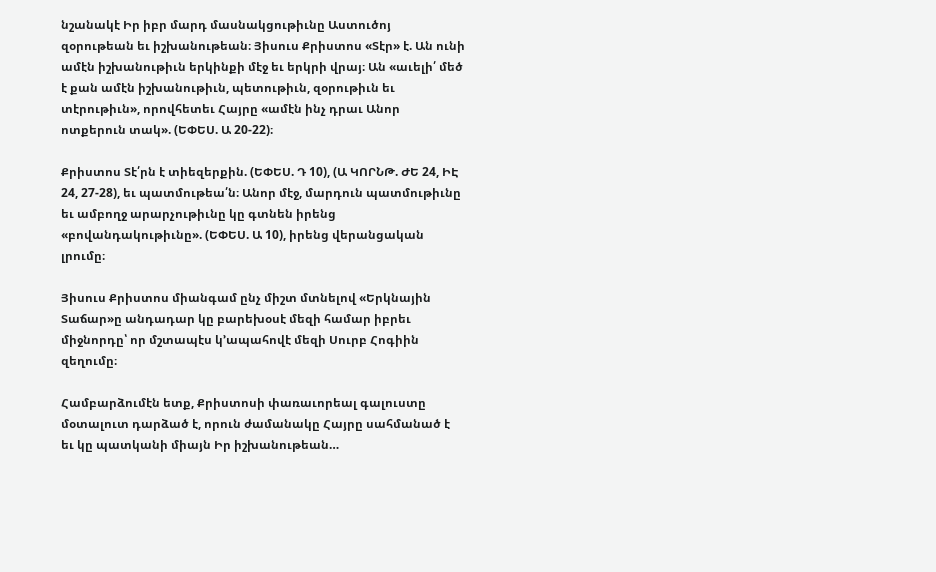նշանակէ Իր իբր մարդ մասնակցութիւնը Աստուծոյ զօրութեան եւ իշխանութեան։ Յիսուս Քրիստոս «Տէր» է. Ան ունի ամէն իշխանութիւն երկինքի մէջ եւ երկրի վրայ։ Ան «աւելի՛ մեծ է քան ամէն իշխանութիւն, պետութիւն, զօրութիւն եւ տէրութիւն», որովհետեւ Հայրը «ամէն ինչ դրաւ Անոր ոտքերուն տակ». (ԵՓԵՍ. Ա 20-22)։

Քրիստոս Տէ՛րն է տիեզերքին. (ԵՓԵՍ. Դ 10), (Ա ԿՈՐՆԹ. ԺԵ 24, ԻԷ 24, 27-28), եւ պատմութեա՛ն։ Անոր մէջ, մարդուն պատմութիւնը եւ ամբողջ արարչութիւնը կը գտնեն իրենց «բովանդակութիւնը». (ԵՓԵՍ. Ա 10), իրենց վերանցական լրումը։

Յիսուս Քրիստոս միանգամ ընչ միշտ մտնելով «Երկնային Տաճար»ը անդադար կը բարեխօսէ մեզի համար իբրեւ միջնորդը՝ որ մշտապէս կ՚ապահովէ մեզի Սուրբ Հոգիին զեղումը։

Համբարձումէն ետք, Քրիստոսի փառաւորեալ գալուստը մօտալուտ դարձած է, որուն ժամանակը Հայրը սահմանած է եւ կը պատկանի միայն Իր իշխանութեան…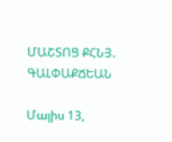ՄԱՇՏՈՑ ՔՀՆՅ. ԳԱԼՓԱՔՃԵԱՆ

Մայիս 13,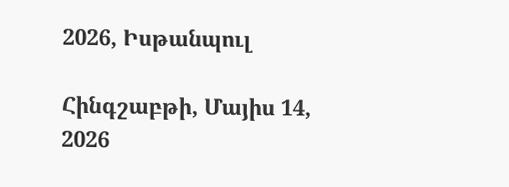2026, Իսթանպուլ

Հինգշաբթի, Մայիս 14, 2026